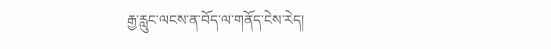རྒྱ་རླུང་ལངས་ན་བོད་ལ་གནོད་ངེས་རེད།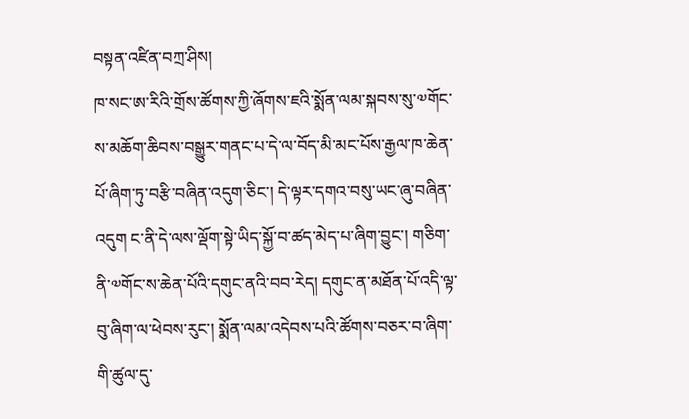བསྟན་འཛིན་བཀྲ་ཤིས།
ཁ་སང་ཨ་རིའི་གྲོས་ཚོགས་ཀྱི་ཞོགས་ཇའི་སྨོན་ལམ་སྐབས་སུ་༧གོང་ས་མཆོག་ཆིབས་བསྒྱུར་གནང་པ་དེ་ལ་བོད་མི་མང་པོས་རྒྱལ་ཁ་ཆེན་པོ་ཞིག་ཏུ་བརྩི་བཞིན་འདུག་ཅིང་། དེ་ལྟར་དགའ་བསུ་ཡང་ཞུ་བཞིན་འདུག ང་ནི་དེ་ལས་ལྡོག་སྟེ་ཡིད་སྐྱོ་བ་ཚད་མེད་པ་ཞིག་བྱུང་། གཅིག་ནི་༧གོང་ས་ཆེན་པོའི་དགུང་ནའི་བབ་རེད། དགུང་ན་མཐོན་པོ་འདི་ལྟ་བུ་ཞིག་ལ་ཕེབས་རུང་། སྨོན་ལམ་འདེབས་པའི་ཚོགས་བཅར་བ་ཞིག་གི་ཚུལ་དུ་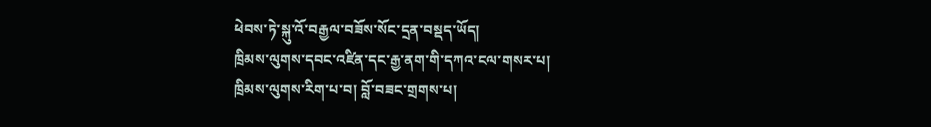ཕེབས་ཏེ་སྐུ་འོ་བརྒྱལ་བཟོས་སོང་དྲན་བསྡད་ཡོད།
ཁྲིམས་ལུགས་དབང་འཛིན་དང་རྒྱ་ནག་གི་དཀའ་ངལ་གསར་པ།
ཁྲིམས་ལུགས་རིག་པ་བ། བློ་བཟང་གྲགས་པ།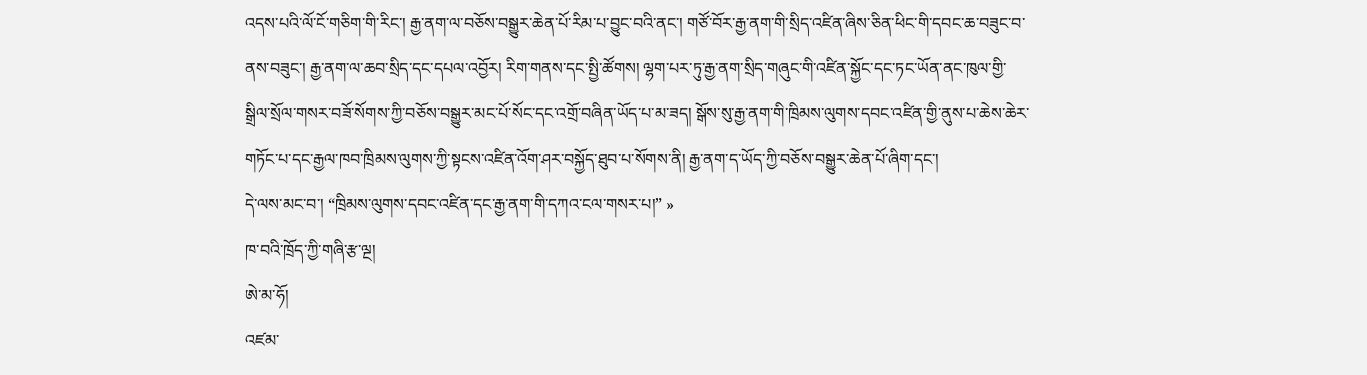འདས་པའི་ལོ་ངོ་གཅིག་གི་རིང་། རྒྱ་ནག་ལ་བཅོས་བསྒྱུར་ཆེན་པོ་རིམ་པ་བྱུང་བའི་ནང་། གཙོ་བོར་རྒྱ་ནག་གི་སྲིད་འཛིན་ཞིས་ཅིན་ཕིང་གི་དབང་ཆ་བཟུང་བ་ནས་བཟུང་། རྒྱ་ནག་ལ་ཆབ་སྲིད་དང་དཔལ་འབྱོར། རིག་གནས་དང་སྤྱི་ཚོགས། ལྷག་པར་ཏུ་རྒྱ་ནག་སྲིད་གཞུང་གི་འཛིན་སྐྱོང་དང་ཏང་ཡོན་ནང་ཁུལ་གྱི་སྒྲིལ་སྲོལ་གསར་བཟོ་སོགས་ཀྱི་བཅོས་བསྒྱུར་མང་པོ་སོང་དང་འགྲོ་བཞིན་ཡོད་པ་མ་ཟད། སྒོས་སུ་རྒྱ་ནག་གི་ཁྲིམས་ལུགས་དབང་འཛིན་གྱི་ནུས་པ་ཆེས་ཆེར་གཏོང་པ་དང་རྒྱལ་ཁབ་ཁྲིམས་ལུགས་ཀྱི་སྟངས་འཛིན་འོག་ཤར་བསྐྱོད་ཐུབ་པ་སོགས་ནི། རྒྱ་ནག་ད་ཡོད་ཀྱི་བཅོས་བསྒྱུར་ཆེན་པོ་ཞིག་དང་།
དེ་ལས་མང་བ་། “ཁྲིམས་ལུགས་དབང་འཛིན་དང་རྒྱ་ནག་གི་དཀའ་ངལ་གསར་པ།” »
ཁ་བའི་ཁྲོད་ཀྱི་གཞི་རྩ་ལྔ།
ཨེ་མ་ཧོ།
འཛམ་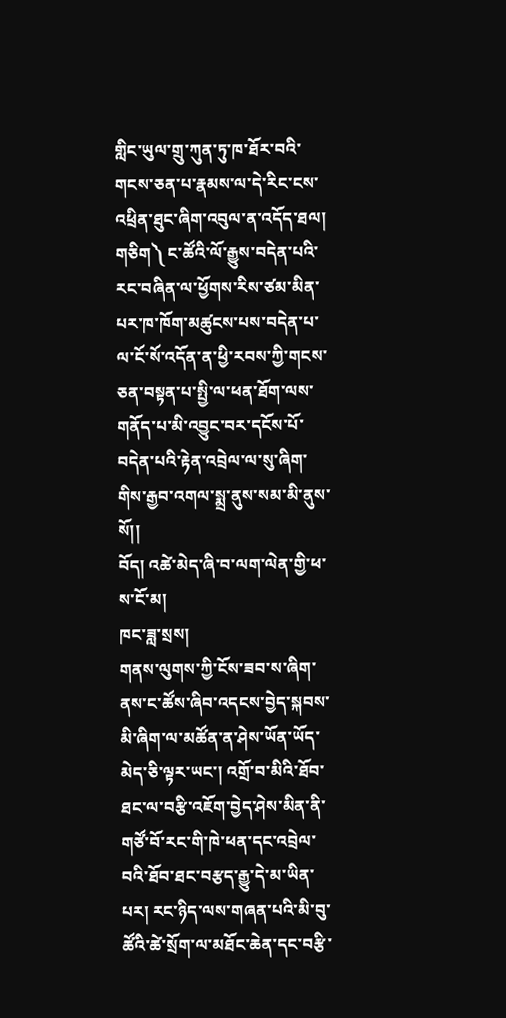གླིང་ཡུལ་གྲུ་ཀུན་ཏུ་ཁ་ཐོར་བའི་གངས་ཅན་པ་རྣམས་ལ་དེ་རིང་ངས་འཕྲིན་ཐུང་ཞིག་འབུལ་ན་འདོད་ཐལ།
གཅིག༽ ང་ཚོའི་ལོ་རྒྱུས་བདེན་པའི་རང་བཞིན་ལ་ཕྱོགས་རིས་ཙམ་མིན་པར་ཁ་ཁོག་མཚུངས་པས་བདེན་པ་ལ་ངོ་སོ་འདོན་ན་ཕྱི་རབས་ཀྱི་གངས་ཅན་བསྟན་པ་སྤྱི་ལ་ཕན་ཐོག་ལས་གནོད་པ་མི་འབྱུང་བར་དངོས་པོ་བདེན་པའི་རྟེན་འབྲེལ་ལ་སུ་ཞིག་གིས་རྒྱབ་འགལ་སྨྲ་ནུས་སམ་མི་ནུས་སོ།།
བོད། འཚེ་མེད་ཞི་བ་ལག་ལེན་གྱི་ཕ་ས་ངོ་མ།
ཁང་ཟླ་སྲས།
གནས་ལུགས་ཀྱི་ངོས་ཟབ་ས་ཞིག་ནས་ང་ཚོས་ཞིབ་འདངས་བྱེད་སྐབས་མི་ཞིག་ལ་མཚོན་ན་ཤེས་ཡོན་ཡོད་མེད་ཅི་ལྟར་ཡང་། འགྲོ་བ་མིའི་ཐོབ་ཐང་ལ་བརྩི་འཇོག་བྱེད་ཤེས་མིན་ནི་གཙོ་བོ་རང་གི་ཁེ་ཕན་དང་འབྲེལ་བའི་ཐོབ་ཐང་བརྩད་རྒྱུ་དེ་མ་ཡིན་པར། རང་ཉིད་ལས་གཞན་པའི་མི་བུ་ཚོའི་ཚེ་སྲོག་ལ་མཐོང་ཆེན་དང་བརྩི་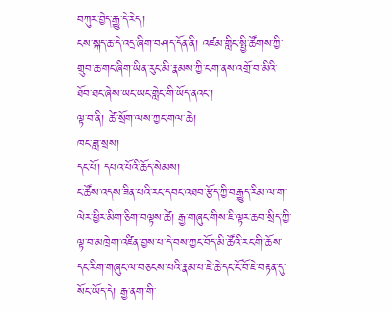བཀུར་བྱེད་རྒྱུ་དེ་རེད།
ངས་སྐད་ཆ་དེ་འདྲ་ཞིག་བཤད་དོན་ནི། འཛམ་གླིང་སྤྱི་ཚོགས་ཀྱི་གྲུབ་ཆ་གང་ཞིག་ཡིན་རུང་མི་རྣམས་ཀྱི་ངག་ནས་འགྲོ་བ་མིའི་ཐོབ་ཐང་ཞེས་ཡང་ཡང་གླེང་གི་ཡོད་ནའང་།
ལྟ་བ་ནི། ཚེ་སྲོག་ལས་ཀྱང་གལ་ཆེ།
ཁང་ཟླ་སྲས།
དང་པོ། དཔའ་པོའི་ཆོད་སེམས།
ང་ཚོས་འདས་ཟིན་པའི་རང་དབང་འཐབ་རྩོད་ཀྱི་བརྒྱུད་རིམ་ལ་ག་ལེར་ཕྱིར་མིག་ཅིག་བལྟས་ཚེ། རྒྱ་གཞུང་གིས་ཇི་ལྟར་ཆབ་སྲིད་ཀྱི་ལྟ་བ་མཁྲེག་འཛིན་བྱས་པ་དེ་བས་ཀྱང་བོད་མི་ཚོའི་རང་གི་ཆོས་དང་རིག་གཞུང་ལ་བཅངས་པའི་རྣམ་པ་ཇེ་ཆེ་དང་ངོ་བོ་ཇེ་བརྟན་དུ་སོང་ཡོད་དེ། རྒྱ་ནག་གི་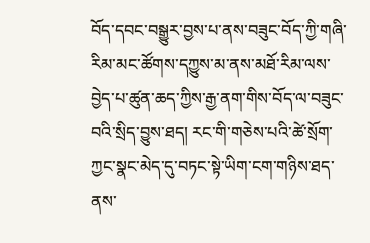བོད་དབང་བསྒྱུར་བྱས་པ་ནས་བཟུང་བོད་ཀྱི་གཞི་རིམ་མང་ཚོགས་དཀྱུས་མ་ནས་མཐོ་རིམ་ལས་བྱེད་པ་ཚུན་ཆད་ཀྱིས་རྒྱ་ནག་གིས་བོད་ལ་བཟུང་བའི་སྲིད་བྱུས་ཐད། རང་གི་གཅེས་པའི་ཚེ་སྲོག་ཀྱང་སྣང་མེད་དུ་བཏང་སྟེ་ཡིག་ངག་གཉིས་ཐད་ནས་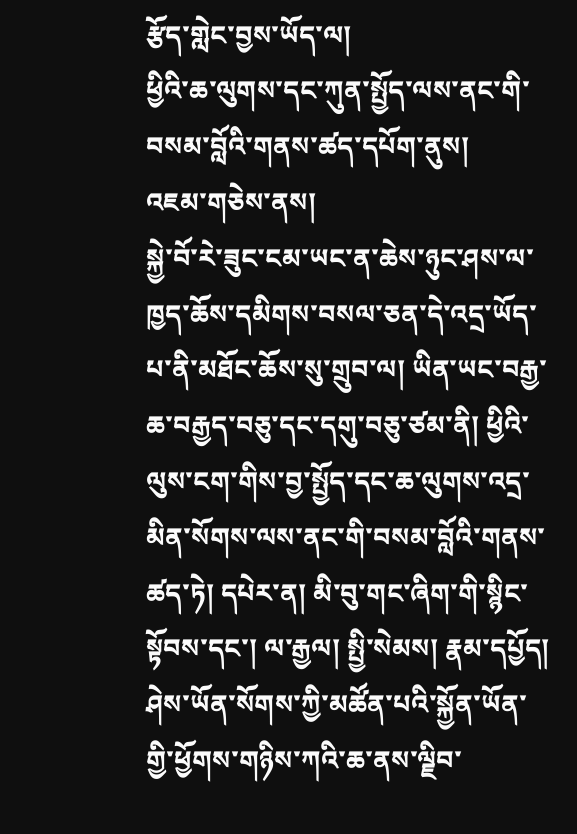རྩོད་གླེང་བྱས་ཡོད་ལ།
ཕྱིའི་ཆ་ལུགས་དང་ཀུན་སྤྱོད་ལས་ནང་གི་བསམ་བློའི་གནས་ཚད་དཔོག་ནུས།
འཇམ་གཅེས་ནས།
སྐྱེ་བོ་རེ་ཟུང་ངམ་ཡང་ན་ཆེས་ཉུང་ཤས་ལ་ཁྱད་ཆོས་དམིགས་བསལ་ཅན་དེ་འདྲ་ཡོད་པ་ནི་མཐོང་ཆོས་སུ་གྲུབ་ལ། ཡིན་ཡང་བརྒྱ་ཆ་བརྒྱད་བཅུ་དང་དགུ་བཅུ་ཙམ་ནི། ཕྱིའི་ལུས་ངག་གིས་བྱ་སྤྱོད་དང་ཆ་ལུགས་འདྲ་མིན་སོགས་ལས་ནང་གི་བསམ་བློའི་གནས་ཚད་ཏེ། དཔེར་ན། མི་བུ་གང་ཞིག་གི་སྙིང་སྟོབས་དང་། ལ་རྒྱལ། སྤྱི་སེམས། རྣམ་དཔྱོད། ཤེས་ཡོན་སོགས་ཀྱི་མཚོན་པའི་སྐྱོན་ཡོན་གྱི་ཕྱོགས་གཉིས་ཀའི་ཆ་ནས་ལྗིབ་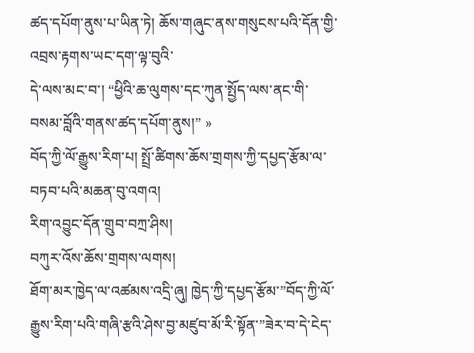ཚད་དཔོག་ནུས་པ་ཡིན་ཏེ། ཆོས་གཞུང་ནས་གསུངས་པའི་དོན་གྱི་འབྲས་རྟགས་ཡང་དག་ལྟ་བུའི་
དེ་ལས་མང་བ་། “ཕྱིའི་ཆ་ལུགས་དང་ཀུན་སྤྱོད་ལས་ནང་གི་བསམ་བློའི་གནས་ཚད་དཔོག་ནུས།” »
བོད་ཀྱི་ལོ་རྒྱུས་རིག་པ། སྤྲོ་ཚིགས་ཆོས་གྲགས་ཀྱི་དཔྱད་རྩོམ་ལ་བཏབ་པའི་མཆན་བུ་འགའ།
རིག་འབྱུང་དོན་གྲུབ་བཀྲ་ཤིས།
བཀུར་འོས་ཆོས་གྲགས་ལགས།
ཐོག་མར་ཁྱེད་ལ་འཚམས་འདྲི་ཞུ། ཁྱེད་ཀྱི་དཔྱད་རྩོམ་”བོད་ཀྱི་ལོ་རྒྱུས་རིག་པའི་གཞི་རྩའི་ཤེས་བྱ་མཛུབ་མོ་རི་སྟོན་”ཟེར་བ་དེ་ངེད་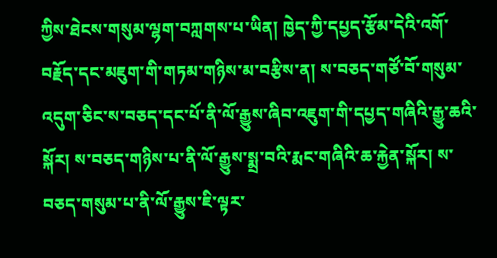ཀྱིས་ཐེངས་གསུམ་ལྷག་བཀླགས་པ་ཡིན། ཁྱེད་ཀྱི་དཔྱད་རྩོམ་དེའི་འགོ་བརྗོད་དང་མཇུག་གི་གཏམ་གཉིས་མ་བརྩིས་ན། ས་བཅད་གཙོ་བོ་གསུམ་འདུག་ཅིང་ས་བཅད་དང་པོ་ནི་ལོ་རྒྱུས་ཞིབ་འཇུག་གི་དཔྱད་གཞིའི་རྒྱུ་ཆའི་སྐོར། ས་བཅད་གཉིས་པ་ནི་ལོ་རྒྱུས་སྨྲ་བའི་རྨང་གཞིའི་ཆ་རྐྱེན་སྐོར། ས་བཅད་གསུམ་པ་ནི་ལོ་རྒྱུས་ཇི་ལྟར་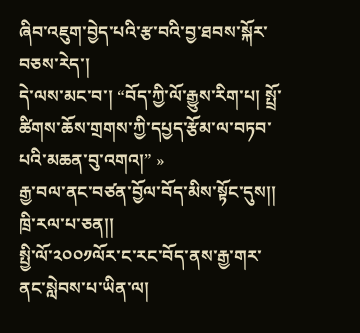ཞིབ་འཇུག་བྱེད་པའི་རྩ་བའི་བྱ་ཐབས་སྐོར་བཅས་རེད་།
དེ་ལས་མང་བ་། “བོད་ཀྱི་ལོ་རྒྱུས་རིག་པ། སྤྲོ་ཚིགས་ཆོས་གྲགས་ཀྱི་དཔྱད་རྩོམ་ལ་བཏབ་པའི་མཆན་བུ་འགའ།” »
རྒྱ་བལ་ནང་བཙན་བྱོལ་བོད་མིས་སྟོང་དུས།།
ཁྲི་རལ་པ་ཅན།།
སྤྱི་ལོ་༢༠༠༡ལོར་ང་རང་བོད་ནས་རྒྱ་གར་ནང་སླེབས་པ་ཡིན་ལ།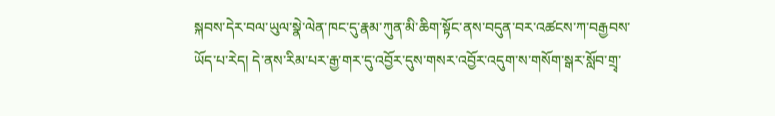སྐབས་དེར་བལ་ཡུལ་སྣེ་ལེན་ཁང་དུ་རྣམ་ཀུན་མི་ཆིག་སྟོང་ནས་བདུན་བར་འཚངས་ཀ་བརྒྱབས་ཡོད་པ་རེད། དེ་ནས་རིམ་པར་རྒྱ་གར་དུ་འབྱོར་དུས་གསར་འབྱོར་འདུག་ས་གསོག་སྒར་སློབ་གྲྭ་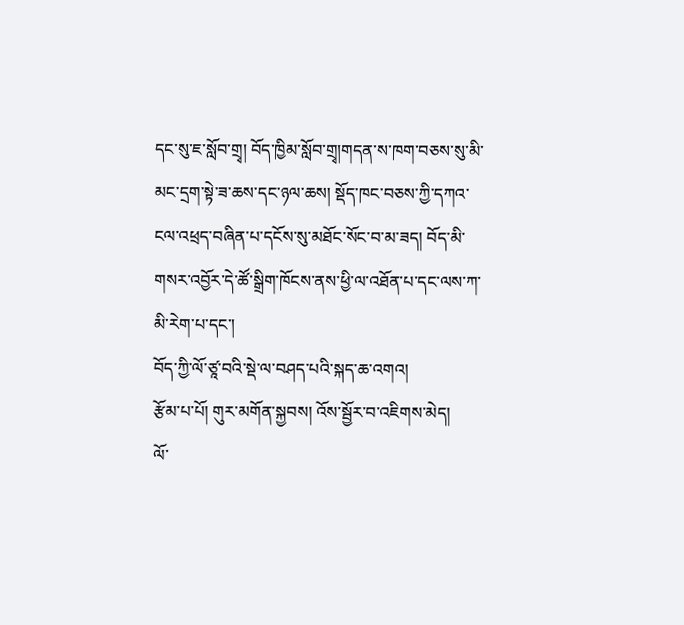དང་སུ་ཇ་སློབ་གྲྭ། བོད་ཁྱིམ་སློབ་གྲྭ།གདན་ས་ཁག་བཅས་སུ་མི་མང་དྲག་སྟེ་ཟ་ཆས་དང་ཉལ་ཆས། སྡོད་ཁང་བཅས་ཀྱི་དཀའ་ངལ་འཕྲད་བཞིན་པ་དངོས་སུ་མཐོང་སོང་བ་མ་ཟད། བོད་མི་གསར་འབྱོར་དེ་ཚོ་སྒྲིག་ཁོངས་ནས་ཕྱི་ལ་འཐོན་པ་དང་ལས་ཀ་མི་རེག་པ་དང་།
བོད་ཀྱི་ལོ་ཙཱ་བའི་སྡེ་ལ་བཤད་པའི་སྐད་ཆ་འགའ།
རྩོམ་པ་པོ། གུར་མགོན་སྐྱབས། འོས་སྦྱོར་བ་འཇིགས་མེད།
ལོ་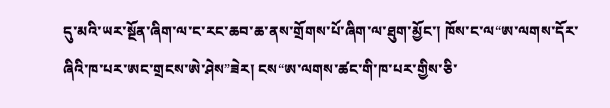དུ་མའི་ཡར་སྔོན་ཞིག་ལ་ང་རང་ཆབ་ཆ་ནས་གྲོགས་པོ་ཞིག་ལ་ཐུག་མྱོང་། ཁོས་ང་ལ“ཨ་ལགས་དོར་ཞིའི་ཁ་པར་ཨང་གྲངས་ཨེ་ཤེས”ཟེར། ངས“ཨ་ལགས་ཚང་གི་ཁ་པར་གྱིས་ཅི་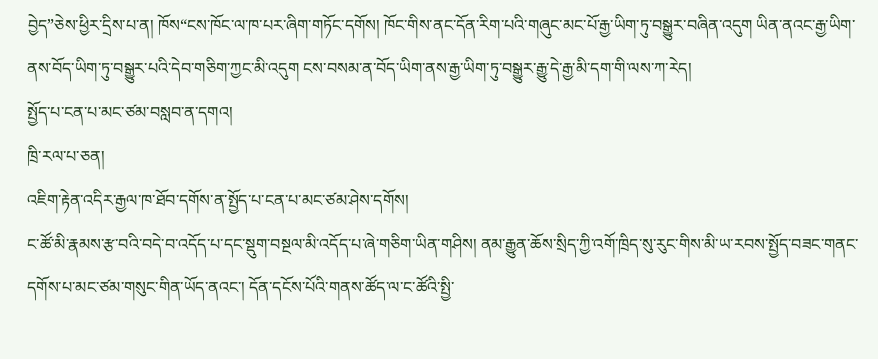བྱེད”ཅེས་ཕྱིར་དྲིས་པ་ན། ཁོས“ངས་ཁོང་ལ་ཁ་པར་ཞིག་གཏོང་དགོས། ཁོང་གིས་ནང་དོན་རིག་པའི་གཞུང་མང་པོ་རྒྱ་ཡིག་ཏུ་བསྒྱུར་བཞིན་འདུག ཡིན་ནའང་རྒྱ་ཡིག་ནས་བོད་ཡིག་ཏུ་བསྒྱུར་པའི་དེབ་གཅིག་ཀྱང་མི་འདུག ངས་བསམ་ན་བོད་ཡིག་ནས་རྒྱ་ཡིག་ཏུ་བསྒྱུར་རྒྱུ་དེ་རྒྱ་མི་དག་གི་ལས་ཀ་རེད།
སྤྱོད་པ་ངན་པ་མང་ཙམ་བསླབ་ན་དགའ།
ཁྲི་རལ་པ་ཅན།
འཇིག་རྟེན་འདིར་རྒྱལ་ཁ་ཐོབ་དགོས་ན་སྤྱོད་པ་ངན་པ་མང་ཙམ་ཤེས་དགོས།
ང་ཚོ་མི་རྣམས་རྩ་བའི་བདེ་བ་འདོད་པ་དང་སྡུག་བསྔལ་མི་འདོད་པ་ཞེ་གཅིག་ཡིན་གཤིས། ནམ་རྒྱུན་ཆོས་སྲིད་ཀྱི་འགོ་ཁྲིད་སུ་རུང་གིས་མི་ཡ་རབས་སྤྱོད་བཟང་གནང་དགོས་པ་མང་ཙམ་གསུང་གིན་ཡོད་ནའང་། དོན་དངོས་པོའི་གནས་ཚོད་ལ་ང་ཚོའི་སྤྱི་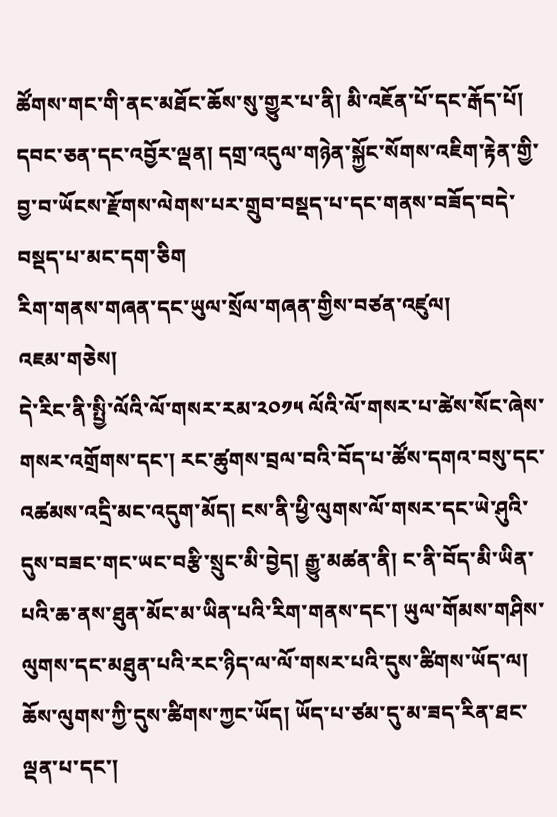ཚོགས་གང་གི་ནང་མཐོང་ཆོས་སུ་གྱུར་པ་ནི། མི་འཇོན་པོ་དང་རྒོད་པོ། དབང་ཅན་དང་འབྱོར་ལྡན། དགྲ་འདུལ་གཉེན་སྐྱོང་སོགས་འཇིག་རྟེན་གྱི་བྱ་བ་ཡོངས་རྫོགས་ལེགས་པར་གྲུབ་བསྡད་པ་དང་གནས་བཟོད་བདེ་བསྡད་པ་མང་དག་ཅིག
རིག་གནས་གཞན་དང་ཡུལ་སྲོལ་གཞན་གྱིས་བཙན་འཛུལ།
འཇམ་གཅེས།
དེ་རིང་ནི་སྤྱི་ལོའི་ལོ་གསར་རམ་༢༠༡༥ ལོའི་ལོ་གསར་པ་ཚེས་སོང་ཞེས་གསར་འགྲོགས་དང་། རང་ཚུགས་བྲལ་བའི་བོད་པ་ཚོས་དགའ་བསུ་དང་འཚམས་འདྲི་མང་འདུག་མོད། ངས་ནི་ཕྱི་ལུགས་ལོ་གསར་དང་ཡེ་ཤུའི་དུས་བཟང་གང་ཡང་བརྩི་སྲུང་མི་བྱེད། རྒྱུ་མཚན་ནི། ང་ནི་བོད་མི་ཡིན་པའི་ཆ་ནས་ཐུན་མོང་མ་ཡིན་པའི་རིག་གནས་དང་། ཡུལ་གོམས་གཤིས་ལུགས་དང་མཐུན་པའི་རང་ཉིད་ལ་ལོ་གསར་པའི་དུས་ཚིགས་ཡོད་ལ། ཆོས་ལུགས་ཀྱི་དུས་ཚིགས་ཀྱང་ཡོད། ཡོད་པ་ཙམ་དུ་མ་ཟད་རིན་ཐང་ལྡན་པ་དང་།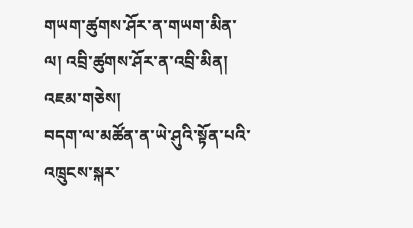གཡག་ཚུགས་ཤོར་ན་གཡག་མིན་ལ། འབྲི་ཚུགས་ཤོར་ན་འབྲི་མིན།
འཇམ་གཅེས།
བདག་ལ་མཚོན་ན་ཡེ་ཤུའི་སྟོན་པའི་འཁྲུངས་སྐར་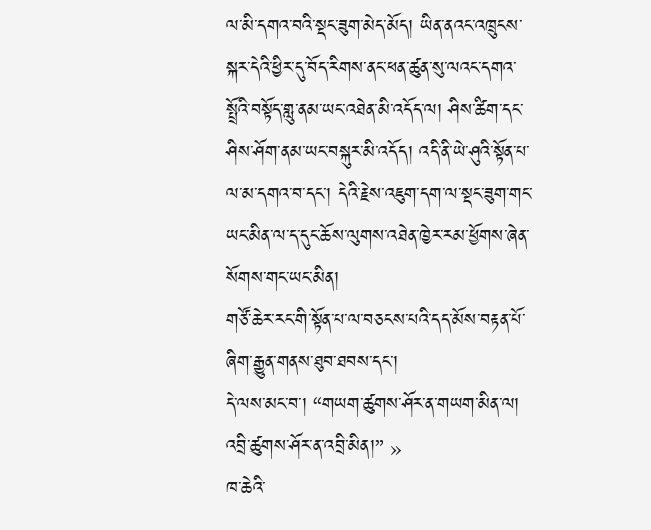ལ་མི་དགའ་བའི་སྡང་ཟུག་མེད་མོད། ཡིན་ནའང་འཁྲུངས་སྐར་དེའི་ཕྱིར་དུ་བོད་རིགས་ནང་ཕན་ཚུན་སུ་ལའང་དགའ་སྤྲོའི་བསྟོད་གླུ་ནམ་ཡང་འཐེན་མི་འདོད་ལ། ཤིས་ཚིག་དང་ཤིས་ཤོག་ནམ་ཡང་བསྐུར་མི་འདོད། འདི་ནི་ཡེ་ཤུའི་སྟོན་པ་ལ་མ་དགའ་བ་དང་། དེའི་རྗེས་འཇུག་དག་ལ་སྡང་ཟུག་གང་ཡང་མིན་ལ་ད་དུང་ཆོས་ལུགས་འཐེན་ཁྱེར་རམ་ཕྱོགས་ཞེན་སོགས་གང་ཡང་མིན།
གཙོ་ཆེར་རང་གི་སྟོན་པ་ལ་བཅངས་པའི་དད་མོས་བརྟན་པོ་ཞིག་རྒྱུན་གནས་ཐུབ་ཐབས་དང་།
དེ་ལས་མང་བ་། “གཡག་ཚུགས་ཤོར་ན་གཡག་མིན་ལ། འབྲི་ཚུགས་ཤོར་ན་འབྲི་མིན།” »
ཁ་ཆེའི་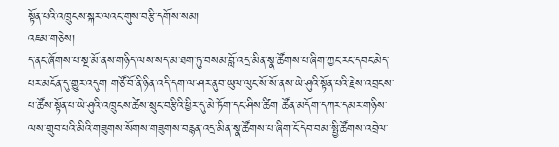སྟོན་པའི་འཁྲུངས་སྐར་ལའང་གུས་བརྩི་དགོས་སམ།
འཇམ་གཅེས།
ད་ནང་ཞོགས་པ་སྔ་མོ་ནས་གཉིད་ལས་སད་མ་ཐག་ཏུ་བསམ་བློ་འདྲ་མིན་སྣ་ཚོགས་པ་ཞིག་ཀྱང་རང་དབང་མེད་པར་མངོན་དུ་གྱུར་འདུག གཙོ་བོ་ནི་ཉིན་འདི་དག་ལ་ཤར་ནུབ་ཡུལ་ལུང་སོ་སོ་ནས་ཡེ་ཤུའི་སྟོན་པའི་རྗེས་འབྲངས་པ་ཚོས་སྟོན་པ་ཡེ་ཤུའི་འཁྲུངས་ཚེས་སྲུང་བརྩིའི་ཕྱིར་དུ་མེ་ཏོག་དང་ཤིས་ཚིག ཚོན་མདོག་དཀར་དམར་གཉིས་ལས་གྲུབ་པའི་མིའི་གཟུགས་སོགས་གཟུགས་བརྙན་འདྲ་མིན་སྣ་ཚོགས་པ་ཞིག་ངོ་དེབ་བམ་སྤྱི་ཚོགས་འབྲེལ་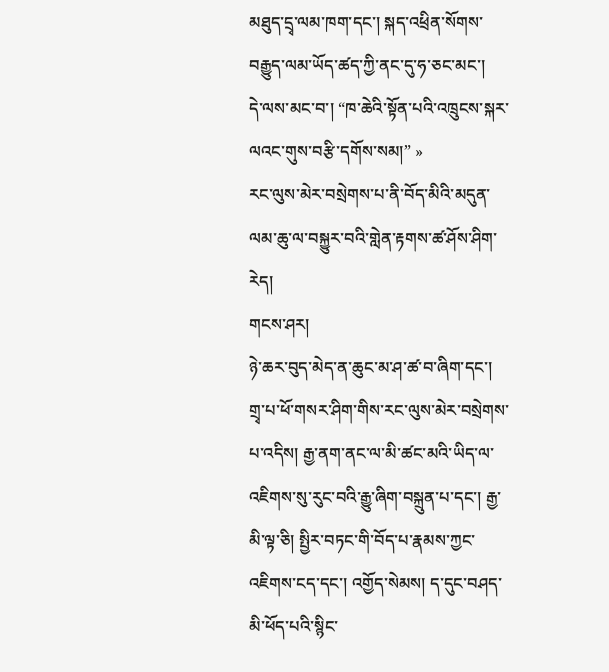མཐུད་དྲྭ་ལམ་ཁག་དང་། སྐད་འཕྲིན་སོགས་བརྒྱུད་ལམ་ཡོད་ཚད་ཀྱི་ནང་དུ་ཧ་ཅང་མང་།
དེ་ལས་མང་བ་། “ཁ་ཆེའི་སྟོན་པའི་འཁྲུངས་སྐར་ལའང་གུས་བརྩི་དགོས་སམ།” »
རང་ལུས་མེར་བསྲེགས་པ་ནི་བོད་མིའི་མདུན་ལམ་ཆུ་ལ་བསྐྱུར་བའི་གླེན་རྟགས་ཚ་ཤོས་ཤིག་རེད།
གངས་ཤར།
ཉེ་ཆར་བུད་མེད་ན་ཆུང་མ་ཤ་ཚ་བ་ཞིག་དང་། གྲྭ་པ་ཕོ་གསར་ཤིག་གིས་རང་ལུས་མེར་བསྲེགས་པ་འདིས། རྒྱ་ནག་ནང་ལ་མི་ཚང་མའི་ཡིད་ལ་འཇིགས་སུ་རུང་བའི་རྒྱུ་ཞིག་བསྐྲུན་པ་དང་། རྒྱ་མི་ལྟ་ཅི། སྤྱིར་བཏང་གི་བོད་པ་རྣམས་ཀྱང་འཇིགས་ངད་དང་། འགྱོད་སེམས། ད་དུང་བཤད་མི་ཕོད་པའི་སྙིང་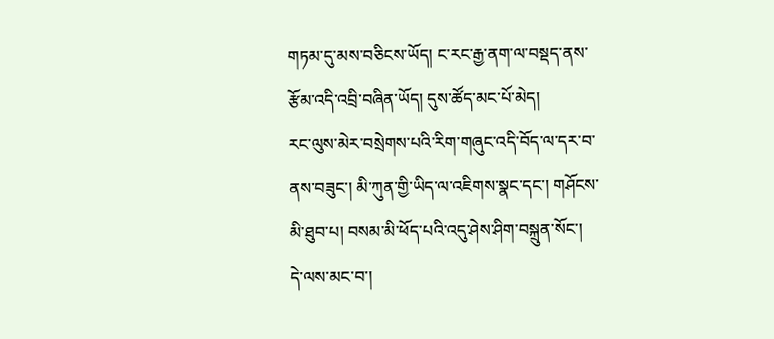གཏམ་དུ་མས་བཅིངས་ཡོད། ང་རང་རྒྱ་ནག་ལ་བསྡད་ནས་རྩོམ་འདི་འབྲི་བཞིན་ཡོད། དུས་ཚོད་མང་པོ་མེད།
རང་ལུས་མེར་བསྲེགས་པའི་རིག་གཞུང་འདི་བོད་ལ་དར་བ་ནས་བཟུང་། མི་ཀུན་གྱི་ཡིད་ལ་འཇིགས་སྣང་དང་། གཤོངས་མི་ཐུབ་པ། བསམ་མི་ཕོད་པའི་འདུ་ཤེས་ཤིག་བསྐྲུན་སོང་།
དེ་ལས་མང་བ་།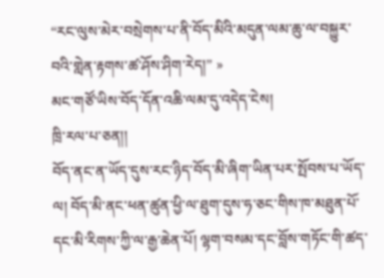“རང་ལུས་མེར་བསྲེགས་པ་ནི་བོད་མིའི་མདུན་ལམ་ཆུ་ལ་བསྐྱུར་བའི་གླེན་རྟགས་ཚ་ཤོས་ཤིག་རེད།” »
མང་གཙོ་ཡིས་བོད་དོན་འཆི་ལམ་དུ་འདེད་ངེས།
ཁྲི་རལ་པ་ཅན།།
བོད་ནང་ན་ཡོད་དུས་རང་ཉིད་བོད་མི་ཞིག་ཡིན་པར་སྤོབས་པ་ཡོད་ལ། བོད་མི་ནང་ཕན་ཚུན་ཕྱི་ལ་ཐུག་དུས་ཧ་ཅང་གིས་ཁ་མཐུན་པོ་དང་མི་རིགས་ཀྱི་ལ་རྒྱ་ཆེན་པོ། ལྷག་བསམ་དང་བློས་གཏོང་གི་ཚད་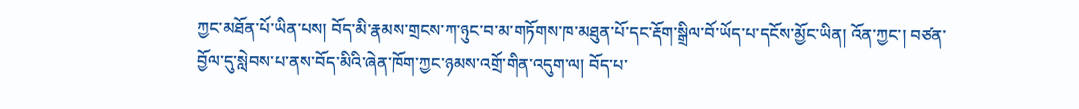ཀྱང་མཐོན་པོ་ཡིན་པས། བོད་མི་རྣམས་གྲངས་ཀ་ཉུང་བ་མ་གཏོགས་ཁ་མཐུན་པོ་དང་རྡོག་སྒྲིལ་བོ་ཡོད་པ་དངོས་མྱོང་ཡིན། འོན་ཀྱང་། བཙན་བྱོལ་དུ་སླེབས་པ་ནས་བོད་མིའི་ཞེན་ཁོག་ཀྱང་ཉམས་འགྲོ་གིན་འདུག་ལ། བོད་པ་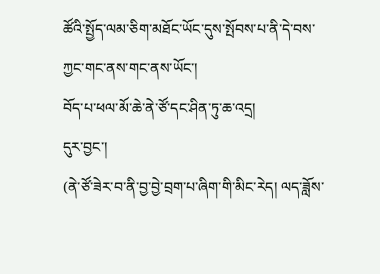ཚོའི་སྤྱོད་ལམ་ཅིག་མཐོང་ཡོང་དུས་སྤོབས་པ་ནི་དེ་བས་ཀྱང་གང་ནས་གང་ནས་ཡོང་།
བོད་པ་ཕལ་མོ་ཆེ་ནེ་ཙོ་དང་ཤིན་ཏུ་ཆ་འདྲ།
དུར་བྱང་།
(ནེ་ཙོ་ཟེར་བ་ནི་བྱ་བྱེ་བྲག་པ་ཞིག་གི་མིང་རེད། ལད་ཟློས་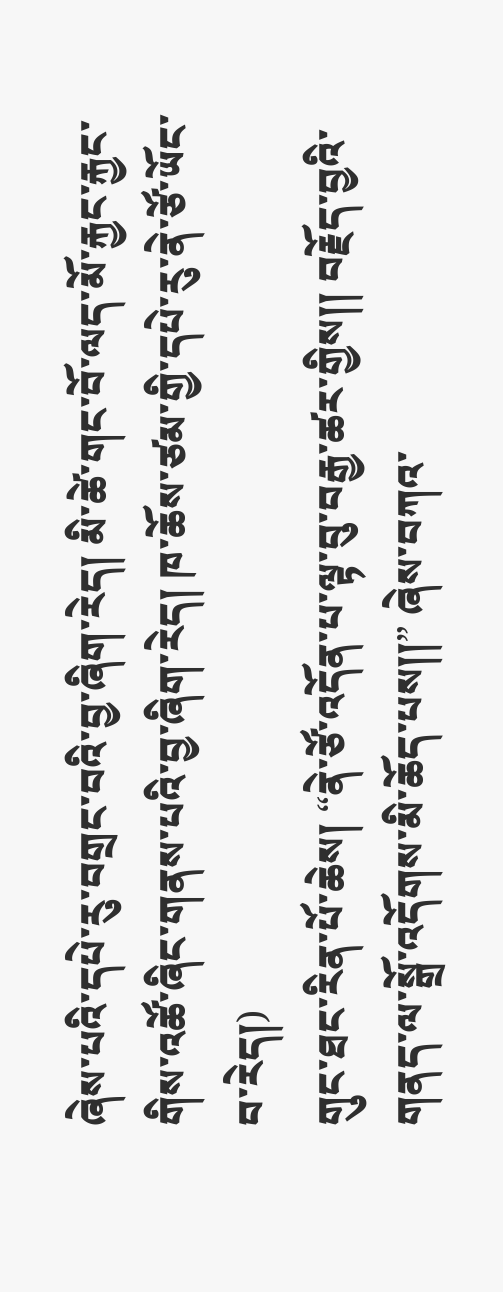ཞེས་པའི་དཔེ་རུ་བགྲང་བའི་བྱ་ཞིག་རེད། མི་ཚེ་གང་བོ་ལད་མོ་རྐྱང་རྐྱང་གིས་འཚོ་ཞིང་གནས་པའི་བྱ་ཞིག་རེད། ཁ་ཆོས་ཙམ་གྱི་དཔེ་རུ་ནེ་ཙོ་ཡོང་བ་རེད།)
གུང་ཐང་རིན་པོ་ཆེས། “ནེ་ཙོ་འདོན་པ་ལྟ་བུ་བརྒྱ་ཚར་གྱིས།། བརྗོད་བྱའི་གནད་ལ་སྒྲོ་འདོགས་མི་ཆོད་པས།།” ཞེས་བཀའ་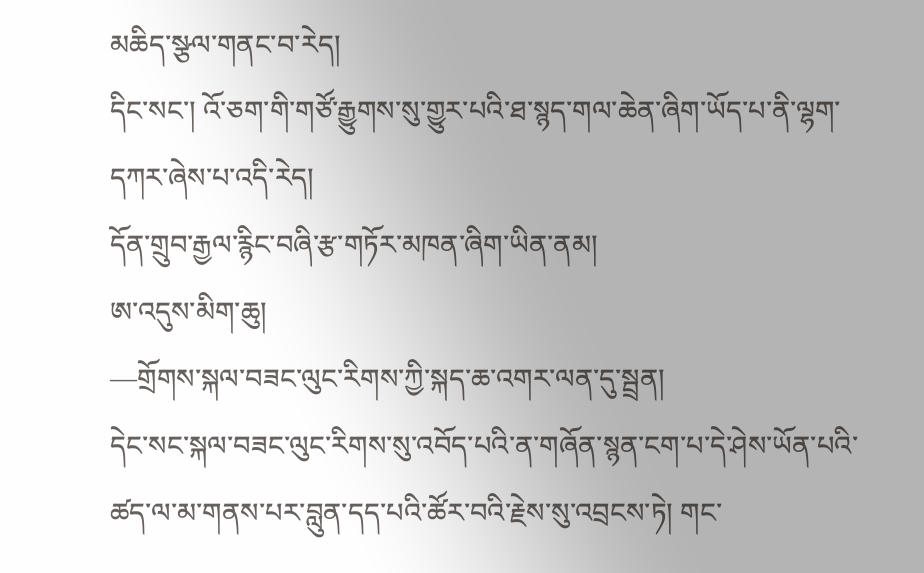མཆིད་སྩལ་གནང་བ་རེད།
དིང་སང་། འོ་ཅག་གི་གཙོ་རྒྱུགས་སུ་གྱུར་པའི་ཐ་སྙད་གལ་ཆེན་ཞིག་ཡོད་པ་ནི་ལྷག་དཀར་ཞེས་པ་འདི་རེད།
དོན་གྲུབ་རྒྱལ་རྙིང་བཞི་རྩ་གཏོར་མཁན་ཞིག་ཡིན་ནམ།
ཨ་འདུས་མིག་ཆུ།
—གྲོགས་སྐལ་བཟང་ལུང་རིགས་ཀྱི་སྐད་ཆ་འགར་ལན་དུ་སྦྲན།
དེང་སང་སྐལ་བཟང་ལུང་རིགས་སུ་འབོད་པའི་ན་གཞོན་སྙན་ངག་པ་དེ་ཤེས་ཡོན་པའི་ཚད་ལ་མ་གནས་པར་བླུན་དད་པའི་ཚོར་བའི་རྗེས་སུ་འབྲངས་ཏེ། གང་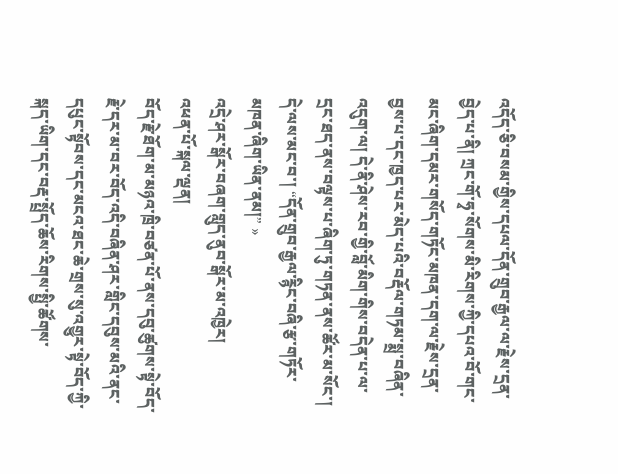འདོད་ཅི་བསམ་གྱིས་དཔལ་དོན་གྲུབ་རྒྱལ་ལ་རྗེས་དྲན་བྱེད་པ་ནི། ཀྲང་གོ་ཧྭ་སོགས་མི་རིགས་ཀྱི་དཔའ་བོ་གང་མང་ཞིག་དམར་གསོད་གཏོང་མཁན་དག་ལ་རྗེས་དྲན་བྱས་པ་དང་ཁྱད་པར་མེད་པའི་བརྡོལ་གཏམ་སྨྲ་བཞིན་འདུག་ལ། དེ་ནི་ཤེས་རབ་གྱི་བློ་མིག་གིས་བདེན་པ་ལ་དྲང་ཐད་ནས་བལྟས་པ་ཞིག་ཏུ་གཏན་ནས་ཚོར་མ་སོང་།
དེ་ལས་མང་བ་། “དོན་གྲུབ་རྒྱལ་རྙིང་བཞི་རྩ་གཏོར་མཁན་ཞིག་ཡིན་ནམ།” »
འདྲེ་ཤར་སྒོར་བཞག་གླུད་ནུབ་སྒོར་མ་འཁྱེར།
འཕན་པོ་སྐལ་ལྡན།
བོད་རྗེ་ཐོག་མ་མཉའ་ཁྲི་བཙན་པོ་ནས་དབུ་ཚུགས་སྟེ་བོད་རྗེ་དར་མ་བར་བོད་འདི་བཞིན་ཤར་གླིང་དབུས་མའི་ནང་དཔུང་སྟོབས་དང་མངའ་ཐང་ཆེ་གྲས་སུ་འགྱུར་སྟེ་བོད་ཀྱི་སྐད་ཡིག་དང་བརྡ་སྤྲོད་ཆོས་རིགས་སྤྱི་ཚོགས་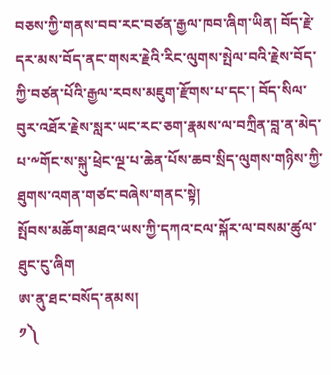བཅས་ཀྱི་གནས་བབ་རང་བཙན་རྒྱལ་ཁབ་ཞིག་ཡིན། བོད་རྗེ་དར་མས་བོད་ནང་གསར་རྗེའི་རིང་ལུགས་སྤེལ་བའི་རྗེས་བོད་ཀྱི་བཙན་པོའི་རྒྱལ་རབས་མཇུག་རྫོགས་པ་དང་། བོད་སིལ་བུར་འཐོར་རྗེས་སླར་ཡང་རང་ཅག་རྣམས་ལ་བཀྲིན་བླ་ན་མེད་པ་༸གོང་ས་སྐུ་ཕྲེང་ལྔ་པ་ཆེན་པོས་ཆབ་སྲིད་ལུགས་གཉིས་ཀྱི་ཐུགས་འགན་གཙང་བཞེས་གནང་སྟེ།
སྤོབས་མཆོག་མཐའ་ཡས་ཀྱི་དཀའ་ངལ་སྐོར་ལ་བསམ་ཚུལ་ཐུང་ངུ་ཞིག
ཨ་ནུ་ཐང་བསོད་ནམས།
༡༽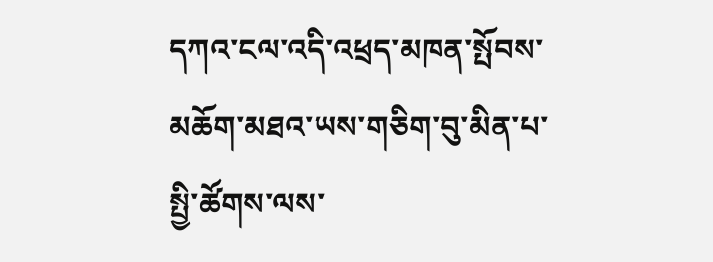དཀའ་ངལ་འདི་འཕྲད་མཁན་སྤོབས་མཆོག་མཐའ་ཡས་གཅིག་བུ་མིན་པ་སྤྱི་ཚོགས་ལས་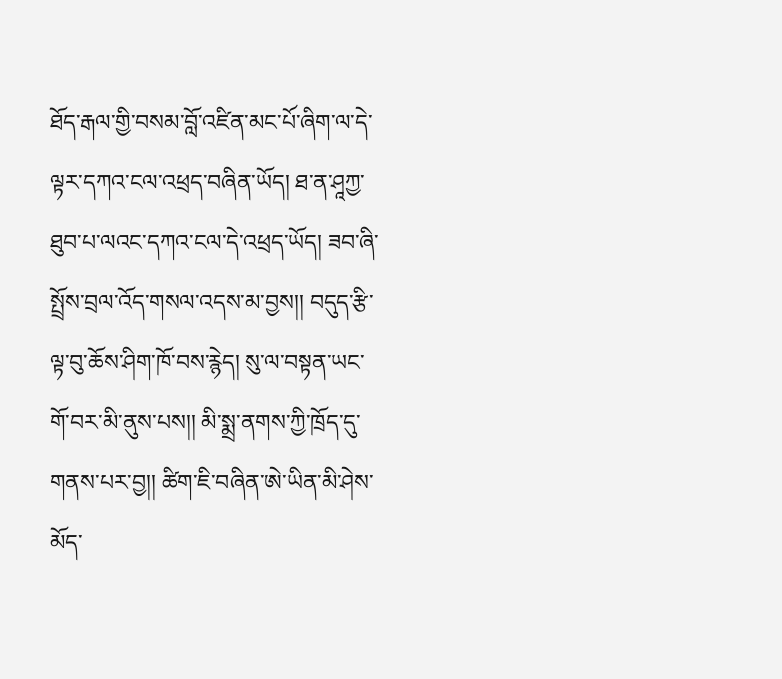ཐོད་རྒལ་གྱི་བསམ་བློ་འཛིན་མང་པོ་ཞིག་ལ་དེ་ལྟར་དཀའ་ངལ་འཕྲད་བཞིན་ཡོད། ཐ་ན་ཤཱཀྱ་ཐུབ་པ་ལའང་དཀའ་ངལ་དེ་འཕྲད་ཡོད། ཟབ་ཞི་སྤྲོས་བྲལ་འོད་གསལ་འདས་མ་བྱས།། བདུད་རྩི་ལྟ་བུ་ཆོས་ཤིག་ཁོ་བས་རྙེད། སུ་ལ་བསྟན་ཡང་གོ་བར་མི་ནུས་པས།། མི་སྨྲ་ནགས་ཀྱི་ཁྲོད་དུ་གནས་པར་བྱ།། ཚིག་ཇི་བཞིན་ཨེ་ཡིན་མི་ཤེས་མོད་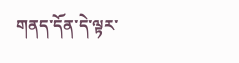གནད་དོན་དེ་ལྟར་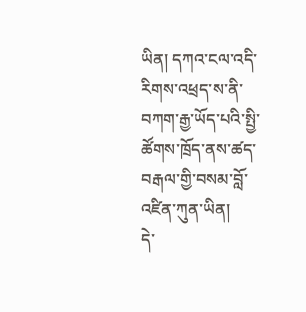ཡིན། དཀའ་ངལ་འདི་རིགས་འཕྲད་ས་ནི་བཀག་རྒྱ་ཡོད་པའི་སྤྱི་ཚོགས་ཁྲོད་ནས་ཚད་བརྒལ་གྱི་བསམ་བློ་འཛིན་ཀུན་ཡིན།
དེ་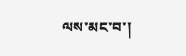ལས་མང་བ་།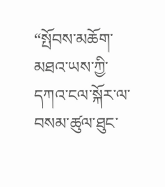“སྤོབས་མཆོག་མཐའ་ཡས་ཀྱི་དཀའ་ངལ་སྐོར་ལ་བསམ་ཚུལ་ཐུང་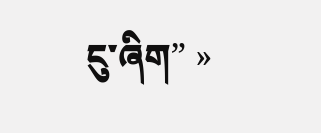ངུ་ཞིག” »